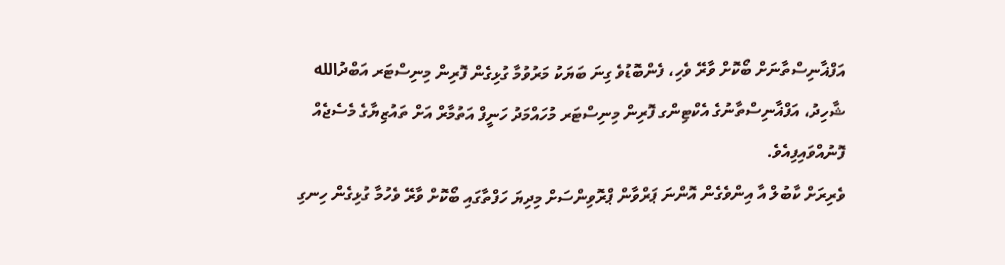އަފްޣާނިސްތާނަށް ބޯކޮށް ވާރޭ ވެހި، ފެންބޮޑުވެ ގިނަ ބަޔަކު މަރުވުމާ ގުޅިގެން ފޮރިން މިނިސްޓަރ އަބްދުالله ޝާހިދު، އަފްޣާނިސްތާނުގެ އެކްޓިންގ ފޮރިން މިނިސްޓަރ މުހައްމަދު ހަނީފް އަތުމާރް އަށް ތައުޒިޔާގެ މެސެޖެއް ފޮނުއްވައިފިއެވެ.
ވެރިރަށް ކާބުލް އާ އިންވެގެން އޮންނަ ޕަރްވާން ޕްރޮވިންސަށް މިދިޔަ ހަފްތާގައި ބޯކޮށް ވާރޭ ވެހުމާ ގުޅިގެން ހިނގި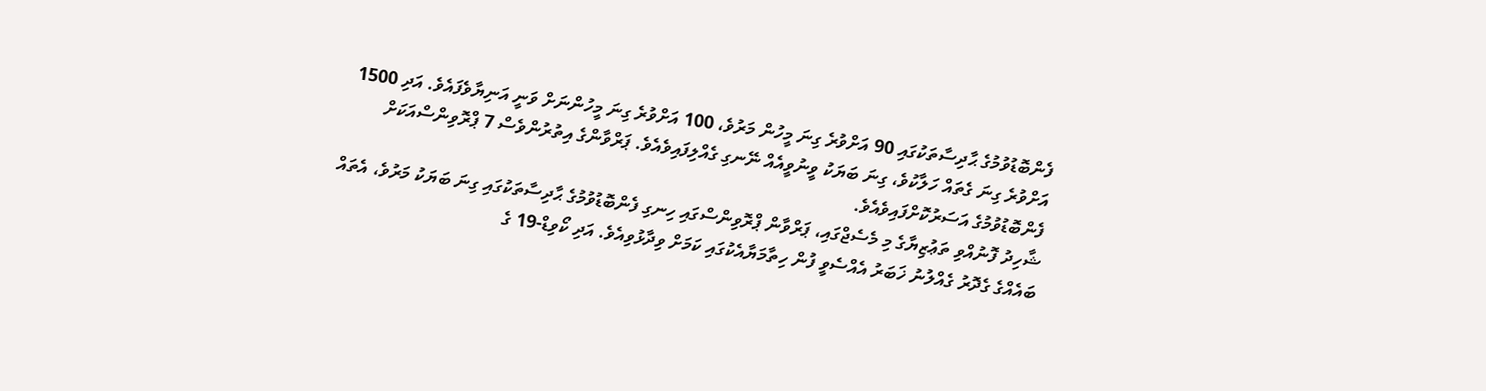ފެންބޮޑުވުމުގެ ޙާދިސާތަކުގައި 90 އަށްވުރެ ގިނަ މީހުން މަރުވެ، 100 އަށްވުރެ ގިނަ މީހުންނަށް ވަނީ އަނިޔާވެފައެވެ. އަދި 1500 އަށްވުރެ ގިނަ ގެތައް ހަލާކުވެ، ގިނަ ބަޔަކު ވީނުވީއެއް ނޭނގި ގެއްލިފައިވެއެވެ. ޕަރްވާންގެ އިތުރުންވެސް 7 ޕްރޮވިންސްއަކަށް ފެންބޮޑުވުމުގެ އަސަރުކޮށްފައިވެއެވެ.
ޝާހިދު ފޮނުއްވި ތަޢުޒިޔާގެ މި މެސެޖްގައި، ޕަރްވާން ޕްރޮވިންސްގައި ހިނގި ފެންބޮޑުވުމުގެ ޙާދިސާތަކުގައި ގިނަ ބަޔަކު މަރުވެ، އެތައް ބައެއްގެ ގެދޮރު ގެއްލުނު ޚަބަރު އެއްސެވީ ފުން ހިތާމަޔާއެކުގައި ކަމަށް ވިދާޅުވިއެވެ. އަދި ކޯވިޑް-19 ގެ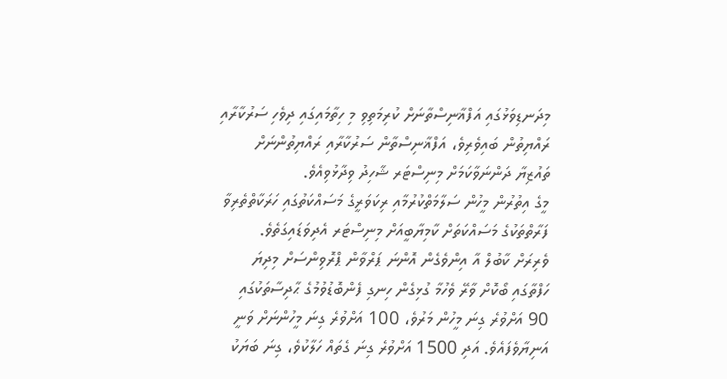މިދަނޑިވަޅުގައި އަފްޣާނިސްތާނަށް ކުރިމަތިވި މި ހިތާމައިގައި ދިވެހި ސަރުކާރާއި ރައްޔިތުން ބައިވެރިވެ، އަފްޣާނިސްތާން ސަރުކާރާއި ރައްޔިތުންނަށް ތައުޒިޔާ ދަންނަވާކަމަށް މިނިސްޓަރ ޝާހިދު ވިދާޅުވިއެވެ.
މީގެ އިތުރުން މީހުން ސަލާމަތްކުރުމާއި ރިކަވަރީގެ މަސައްކަތުގައި ހަރަކާތްތެރިވާ ފަރާތްތަކުގެ މަސައްކަތަށް ކާމިޔާބީއަށް މިނިސްޓަރ އެދިވަޑައިގަތެވެ.
ވެރިރަށް ކާބުލް އާ އިންވެގެން އޮންނަ ޕަރްވާން ޕްރޮވިންސަށް މިދިޔަ ހަފްތާގައި ބޯކޮށް ވާރޭ ވެހުމާ ގުޅިގެން ހިނގި ފެންބޮޑުވުމުގެ ޙާދިސާތަކުގައި 90 އަށްވުރެ ގިނަ މީހުން މަރުވެ، 100 އަށްވުރެ ގިނަ މީހުންނަށް ވަނީ އަނިޔާވެފައެވެ. އަދި 1500 އަށްވުރެ ގިނަ ގެތައް ހަލާކުވެ، ގިނަ ބަޔަކު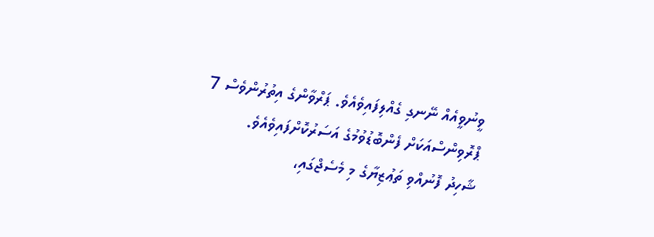ވީނުވީއެއް ނޭނގި ގެއްލިފައިވެއެވެ. ޕަރްވާންގެ އިތުރުންވެސް 7 ޕްރޮވިންސްއަކަށް ފެންބޮޑުވުމުގެ އަސަރުކޮށްފައިވެއެވެ.
ޝާހިދު ފޮނުއްވި ތަޢުޒިޔާގެ މި މެސެޖްގައި،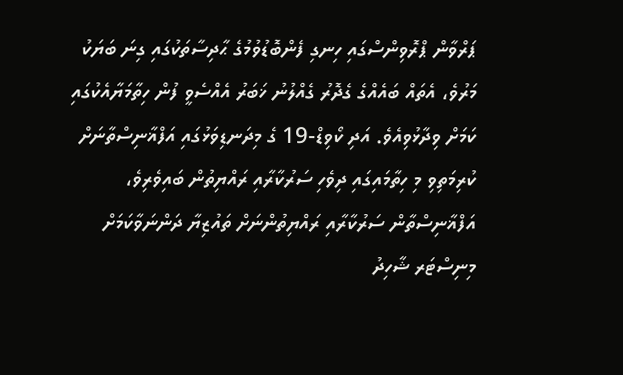ޕަރްވާން ޕްރޮވިންސްގައި ހިނގި ފެންބޮޑުވުމުގެ ޙާދިސާތަކުގައި ގިނަ ބަޔަކު މަރުވެ، އެތައް ބައެއްގެ ގެދޮރު ގެއްލުނު ޚަބަރު އެއްސެވީ ފުން ހިތާމަޔާއެކުގައި ކަމަށް ވިދާޅުވިއެވެ. އަދި ކޯވިޑް-19 ގެ މިދަނޑިވަޅުގައި އަފްޣާނިސްތާނަށް ކުރިމަތިވި މި ހިތާމައިގައި ދިވެހި ސަރުކާރާއި ރައްޔިތުން ބައިވެރިވެ، އަފްޣާނިސްތާން ސަރުކާރާއި ރައްޔިތުންނަށް ތައުޒިޔާ ދަންނަވާކަމަށް މިނިސްޓަރ ޝާހިދު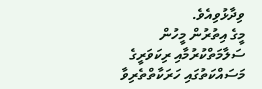ވިދާޅުވިއެވެ.
މީގެ އިތުރުން މީހުން ސަލާމަތްކުރުމާއި ރިކަވަރީގެ މަސައްކަތުގައި ހަރަކާތްތެރިވާ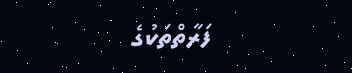ފަރާތްތަކުގެ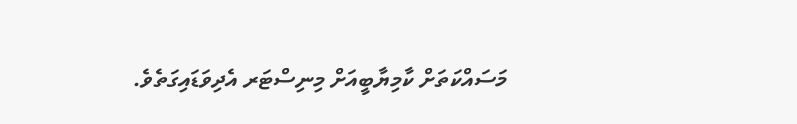މަސައްކަތަށް ކާމިޔާބީއަށް މިނިސްޓަރ އެދިވަޑައިގަތެވެ.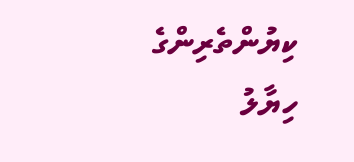ކިޔުންތެރިންގެ ހިޔާލު